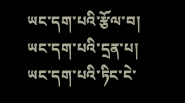ཡང་དག་པའི་རྩོལ་བ། ཡང་དག་པའི་དྲན་པ། ཡང་དག་པའི་ཏིང་ངེ་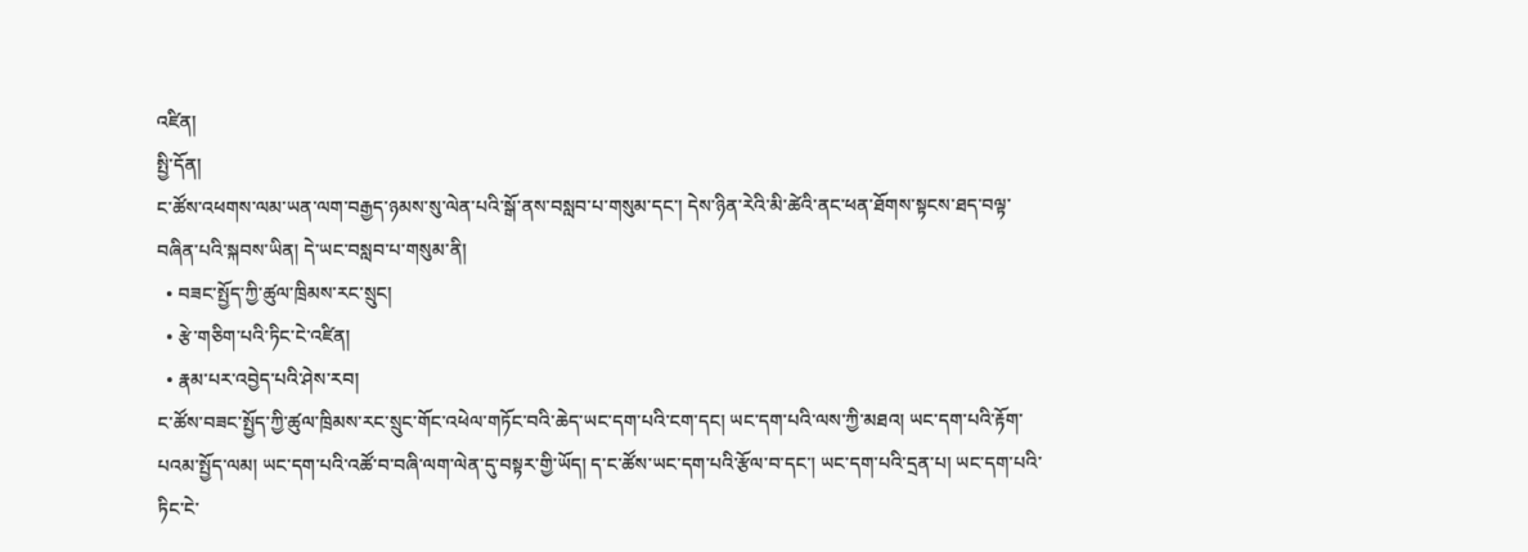འཛིན།
སྤྱི་དོན།
ང་ཚོས་འཕགས་ལམ་ཡན་ལག་བརྒྱད་ཉམས་སུ་ལེན་པའི་སྒོ་ནས་བསླབ་པ་གསུམ་དང་། དེས་ཉིན་རེའི་མི་ཚེའི་ནང་ཕན་ཐོགས་སྟངས་ཐད་བལྟ་བཞིན་པའི་སྐབས་ཡིན། དེ་ཡང་བསླབ་པ་གསུམ་ནི།
  • བཟང་སྤྱོད་ཀྱི་ཚུལ་ཁྲིམས་རང་སྲུང།
  • རྩེ་གཅིག་པའི་ཏིང་ངེ་འཛིན།
  • རྣམ་པར་འབྱེད་པའི་ཤེས་རབ།
ང་ཚོས་བཟང་སྤྱོད་ཀྱི་ཚུལ་ཁྲིམས་རང་སྲུང་གོང་འཕེལ་གཏོང་བའི་ཆེད་ཡང་དག་པའི་ངག་དང། ཡང་དག་པའི་ལས་ཀྱི་མཐའ། ཡང་དག་པའི་རྟོག་པའམ་སྤྱོད་ལམ། ཡང་དག་པའི་འཚོ་བ་བཞི་ལག་ལེན་དུ་བསྟར་གྱི་ཡོད། ད་ང་ཚོས་ཡང་དག་པའི་རྩོལ་བ་དང་། ཡང་དག་པའི་དྲན་པ། ཡང་དག་པའི་ཏིང་ངེ་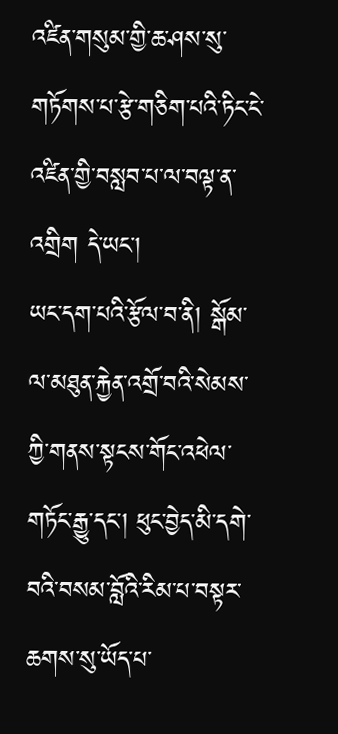འཛིན་གསུམ་གྱི་ཆ་ཤས་སུ་གཏོགས་པ་རྩེ་གཅིག་པའི་ཏིང་ངེ་འཛིན་གྱི་བསླབ་པ་ལ་བལྟ་ན་འགྲིག དེ་ཡང་།
ཡང་དག་པའི་རྩོལ་བ་ནི། སྒོམ་ལ་མཐུན་རྐྱེན་འགྲོ་བའི་སེམས་ཀྱི་གནས་སྟངས་གོང་འཕེལ་གཏོང་རྒྱུ་དང་། ཕུང་བྱེད་མི་དགེ་བའི་བསམ་བློའི་རིམ་པ་བསྟར་ཆགས་སུ་ཡོད་པ་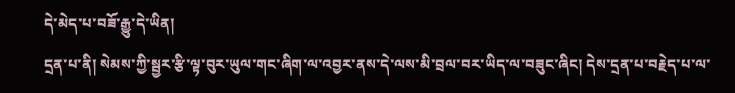དེ་མེད་པ་བཟོ་རྒྱུ་དེ་ཡིན།
དྲན་པ་ནི། སེམས་ཀྱི་སྦྱར་རྩི་ལྟ་བུར་ཡུལ་གང་ཞིག་ལ་འབྱར་ནས་དེ་ལས་མི་བྲལ་བར་ཡིད་ལ་བཟུང་ཞིང། དེས་དྲན་པ་བརྗེད་པ་ལ་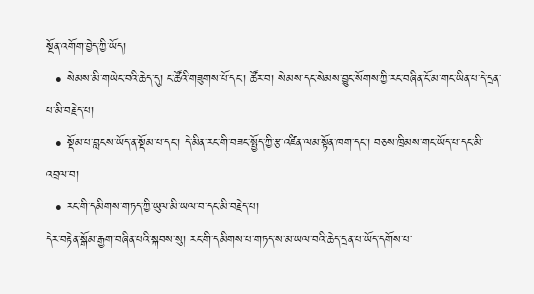སྔོན་འགོག་བྱེད་ཀྱི་ཡོད།
  • སེམས་མི་གཡེང་བའི་ཆེད་དུ། ང་ཚོའི་གཟུགས་པོ་དང་། ཚོར་བ། སེམས་དང་སེམས་བྱུང་སོགས་ཀྱི་རང་བཞིན་ངོ་མ་གང་ཡིན་པ་དེ་དྲན་པ་མི་བརྗེད་པ།
  • སྡོམ་པ་བླངས་ཡོད་ན་སྡོམ་པ་དང་། དེ་མིན་རང་གི་བཟང་སྤྱོད་ཀྱི་རྩ་འཛིན་ལམ་སྟོན་ཁག་དང་། བཅས་ཁྲིམས་གང་ཡོད་པ་དང་མི་འབྲལ་བ།
  • རང་གི་དམིགས་གཏད་ཀྱི་ཡུལ་མི་ཡལ་བ་དང་མི་བརྗེད་པ།
དེར་བརྟེན་སྒོམ་རྒྱག་བཞིན་པའི་སྐབས་སུ། རང་གི་དམིགས་པ་གཏད་ས་མ་ཡལ་བའི་ཆེད་དྲན་པ་ཡོད་དགོས་པ་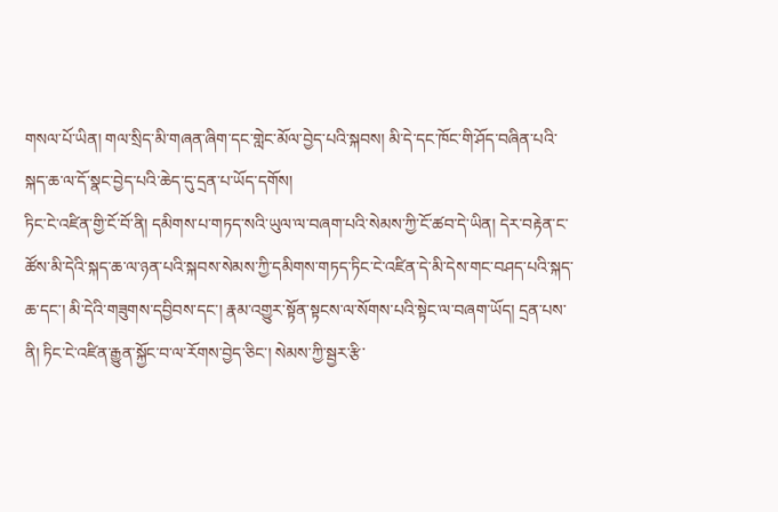གསལ་པོ་ཡིན། གལ་སྲིད་མི་གཞན་ཞིག་དང་གླེང་མོལ་བྱེད་པའི་སྐབས། མི་དེ་དང་ཁོང་གི་ཤོད་བཞིན་པའི་སྐད་ཆ་ལ་དོ་སྣང་བྱེད་པའི་ཆེད་དུ་དྲན་པ་ཡོད་དགོས།
ཏིང་ངེ་འཛིན་གྱི་ངོ་བོ་ནི། དམིགས་པ་གཏད་སའི་ཡུལ་ལ་བཞག་པའི་སེམས་ཀྱི་ངོ་ཚབ་དེ་ཡིན། དེར་བརྟེན་ང་ཚོས་མི་དེའི་སྐད་ཆ་ལ་ཉན་པའི་སྐབས་སེམས་ཀྱི་དམིགས་གཏད་ཏིང་ངེ་འཛིན་དེ་མི་དེས་གང་བཤད་པའི་སྐད་ཆ་དང་། མི་དེའི་གཟུགས་དབྱིབས་དང་། རྣམ་འགྱུར་སྟོན་སྟངས་ལ་སོགས་པའི་སྟེང་ལ་བཞག་ཡོད། དྲན་པས་ནི། ཏིང་ངེ་འཛིན་རྒྱུན་སྐྱོང་བ་ལ་རོགས་བྱེད་ཅིང་། སེམས་ཀྱི་སྦྱར་རྩི་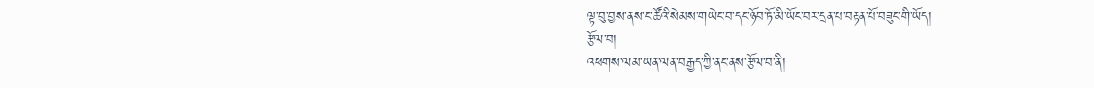ལྟ་བུ་བྱས་ནས་ང་ཚོའི་སེམས་གཡེང་བ་དང་ཉོབ་ཏོ་མི་ཡོང་བར་དྲན་པ་བརྟན་པོ་བཟུང་གི་ཡོད།
རྩོལ་བ།
འཕགས་ལམ་ཡན་ལན་བརྒྱད་ཀྱི་ནང་ནས་རྩོལ་བ་ནི།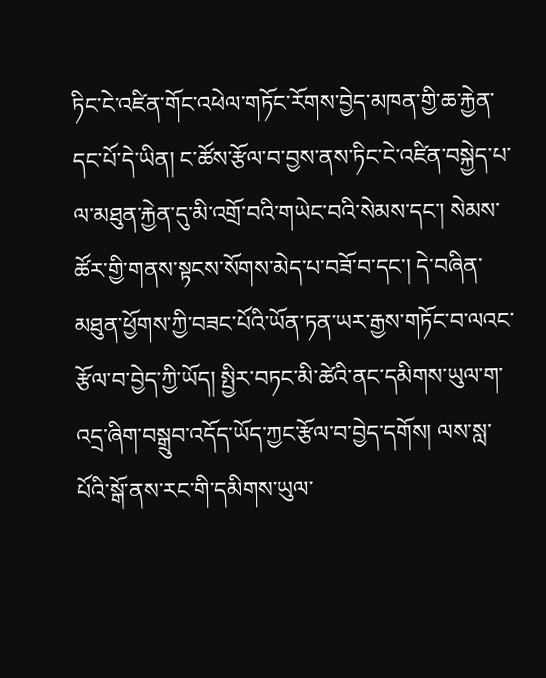ཏིང་ངེ་འཛིན་གོང་འཕེལ་གཏོང་རོགས་བྱེད་མཁན་གྱི་ཆ་རྐྱེན་དང་པོ་དེ་ཡིན། ང་ཚོས་རྩོལ་བ་བྱས་ནས་ཏིང་ངེ་འཛིན་བསྐྱེད་པ་ལ་མཐུན་རྐྱེན་དུ་མི་འགྲོ་བའི་གཡེང་བའི་སེམས་དང་། སེམས་ཚོར་གྱི་གནས་སྟངས་སོགས་མེད་པ་བཟོ་བ་དང་། དེ་བཞིན་མཐུན་ཕྱོགས་ཀྱི་བཟང་པོའི་ཡོན་ཏན་ཡར་རྒྱས་གཏོང་བ་ལའང་རྩོལ་བ་བྱེད་ཀྱི་ཡོད། སྤྱིར་བཏང་མི་ཚེའི་ནང་དམིགས་ཡུལ་ག་འདྲ་ཞིག་བསྒྲུབ་འདོད་ཡོད་ཀྱང་རྩོལ་བ་བྱེད་དགོས། ལས་སླ་པོའི་སྒོ་ནས་རང་གི་དམིགས་ཡུལ་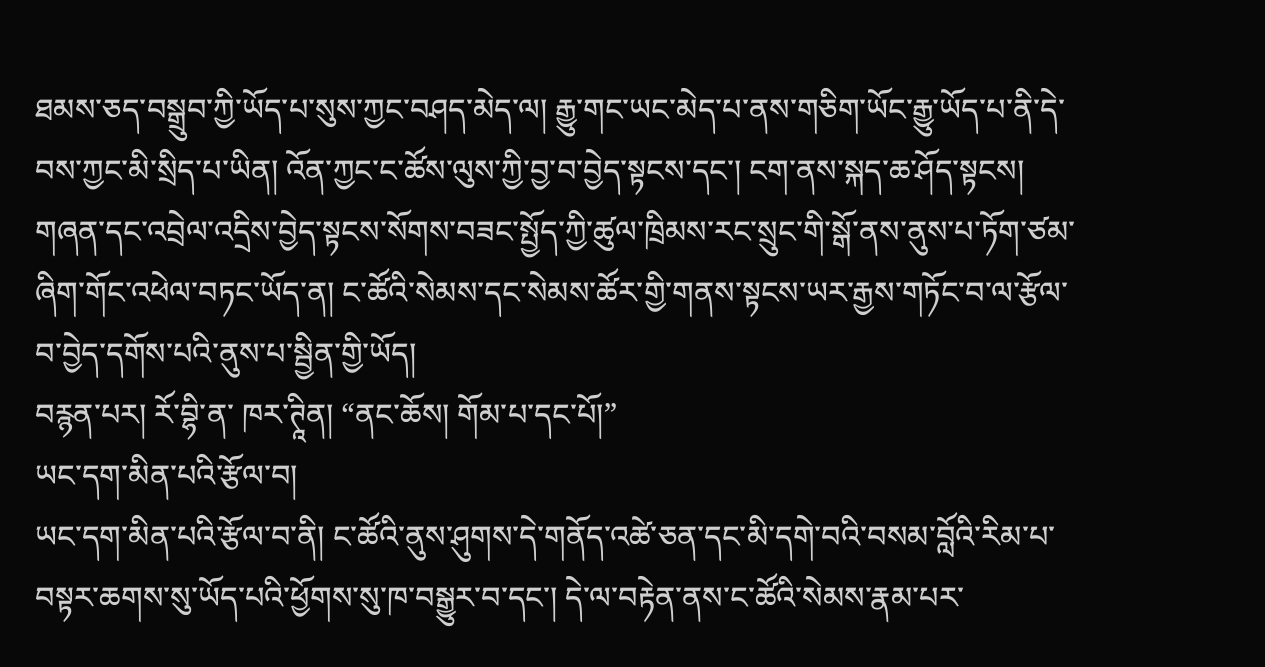ཐམས་ཅད་བསྒྲུབ་ཀྱི་ཡོད་པ་སུས་ཀྱང་བཤད་མེད་ལ། རྒྱུ་གང་ཡང་མེད་པ་ནས་གཅིག་ཡོང་རྒྱུ་ཡོད་པ་ནི་དེ་བས་ཀྱང་མི་སྲིད་པ་ཡིན། འོན་ཀྱང་ང་ཚོས་ལུས་ཀྱི་བྱ་བ་བྱེད་སྟངས་དང་། ངག་ནས་སྐད་ཆ་ཤོད་སྟངས། གཞན་དང་འབྲེལ་འདྲིས་བྱེད་སྟངས་སོགས་བཟང་སྤྱོད་ཀྱི་ཚུལ་ཁྲིམས་རང་སྲུང་གི་སྒོ་ནས་ནུས་པ་ཏོག་ཙམ་ཞིག་གོང་འཕེལ་བཏང་ཡོད་ན། ང་ཚོའི་སེམས་དང་སེམས་ཚོར་གྱི་གནས་སྟངས་ཡར་རྒྱས་གཏོང་བ་ལ་རྩོལ་བ་བྱེད་དགོས་པའི་ནུས་པ་སྦྱིན་གྱི་ཡོད།
བརྙན་པར། རོ་བྷི་ན་ ཁར་ཊཱིན། “ནང་ཆོས། གོམ་པ་དང་པོ།”
ཡང་དག་མིན་པའི་རྩོལ་བ།
ཡང་དག་མིན་པའི་རྩོལ་བ་ནི། ང་ཚོའི་ནུས་ཤུགས་དེ་གནོད་འཚེ་ཅན་དང་མི་དགེ་བའི་བསམ་བློའི་རིམ་པ་བསྟར་ཆགས་སུ་ཡོད་པའི་ཕྱོགས་སུ་ཁ་བསྒྱུར་བ་དང་། དེ་ལ་བརྟེན་ནས་ང་ཚོའི་སེམས་རྣམ་པར་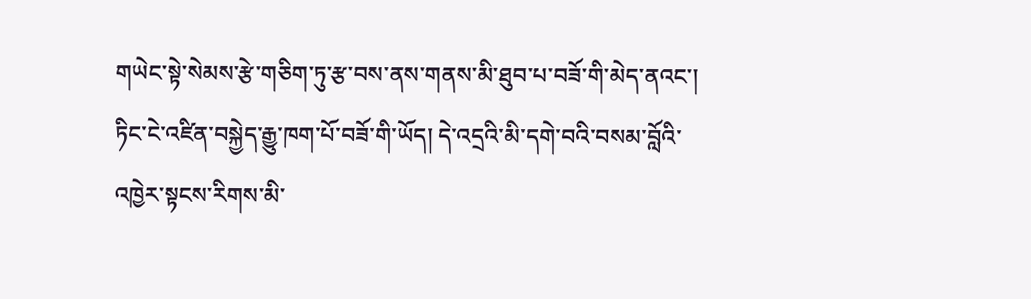གཡེང་སྟེ་སེམས་རྩེ་གཅིག་ཏུ་རྩ་བས་ནས་གནས་མི་ཐུབ་པ་བཟོ་གི་མེད་ནའང་། ཏིང་ངེ་འཛིན་བསྐྱེད་རྒྱུ་ཁག་པོ་བཟོ་གི་ཡོད། དེ་འདྲའི་མི་དགེ་བའི་བསམ་བློའི་འཁྱེར་སྟངས་རིགས་མི་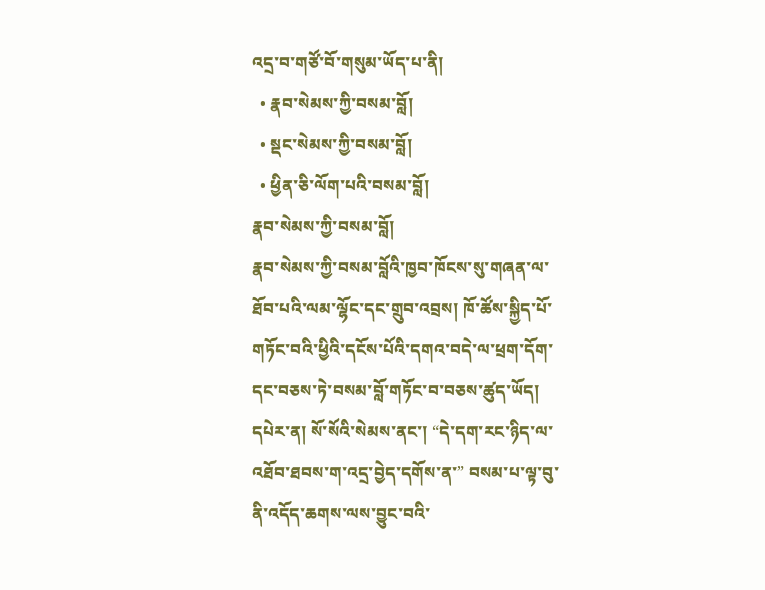འདྲ་བ་གཙོ་བོ་གསུམ་ཡོད་པ་ནི།
  • རྣབ་སེམས་ཀྱི་བསམ་བློ།
  • སྡང་སེམས་ཀྱི་བསམ་བློ།
  • ཕྱིན་ཅི་ལོག་པའི་བསམ་བློ།
རྣབ་སེམས་ཀྱི་བསམ་བློ།
རྣབ་སེམས་ཀྱི་བསམ་བློའི་ཁྱབ་ཁོངས་སུ་གཞན་ལ་ཐོབ་པའི་ལམ་ལྷོང་དང་གྲུབ་འབྲས། ཁོ་ཚོས་སྐྱིད་པོ་གཏོང་བའི་ཕྱིའི་དངོས་པོའི་དགའ་བདེ་ལ་ཕྲག་དོག་དང་བཅས་ཏེ་བསམ་བློ་གཏོང་བ་བཅས་ཚུད་ཡོད། དཔེར་ན། སོ་སོའི་སེམས་ནང་། “དེ་དག་རང་ཉིད་ལ་འཐོབ་ཐབས་ག་འདྲ་བྱེད་དགོས་ན་” བསམ་པ་ལྟ་བུ་ནི་འདོད་ཆགས་ལས་བྱུང་བའི་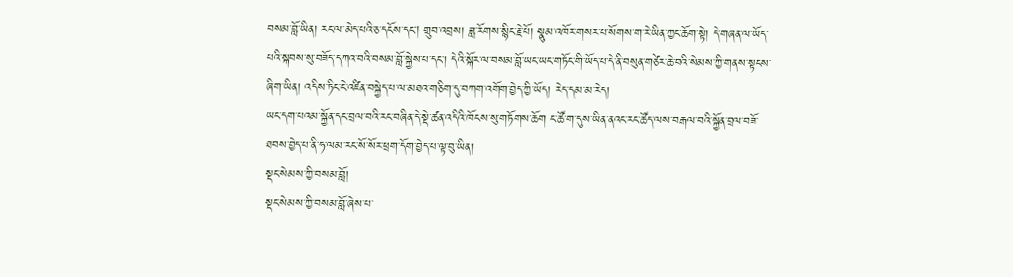བསམ་བློ་ཡིན། རང་ལ་མེད་པའི་ཅ་དངོས་དང། གྲུབ་འབྲས། ཟླ་རོགས་སྙིང་རྗེ་པོ། སྣུམ་འཁོར་གསར་པ་སོགས་ག་རེ་ཡིན་ཀྱང་ཆོག་སྟེ། དེ་གཞན་ལ་ཡོད་པའི་སྐབས་སུ་བཟོད་དཀའ་བའི་བསམ་བློ་སྐྱེས་པ་དང་། དེའི་སྐོར་ལ་བསམ་བློ་ཡང་ཡང་གཏོང་གི་ཡོད་པ་དེ་ནི་བསུན་གཙེར་ཆེ་བའི་སེམས་ཀྱི་གནས་སྟངས་ཞིག་ཡིན། འདིས་ཏིང་ངེ་འཛིན་བསྐྱེད་པ་ལ་མཐའ་གཅིག་དུ་བཀག་འགོག་བྱེད་ཀྱི་ཡོད། རེད་དམ་མ་རེད།
ཡང་དག་པའམ་སྐྱོན་དང་བྲལ་བའི་རང་བཞིན་དེ་སྡེ་ཚན་འདིའི་ཁོངས་སུ་གཏོགས་ཆོག ང་ཚོ་ག་དུས་ཡིན་ནའང་རང་ཚོད་ལས་བརྒལ་བའི་སྐྱོན་བྲལ་བཟོ་ཐབས་བྱེད་པ་ནི་ཧ་ལམ་རང་སོ་སོར་ཕྲག་དོག་བྱེད་པ་ལྟ་བུ་ཡིན།
སྡང་སེམས་ཀྱི་བསམ་བློ།
སྡང་སེམས་ཀྱི་བསམ་བློ་ཞེས་པ་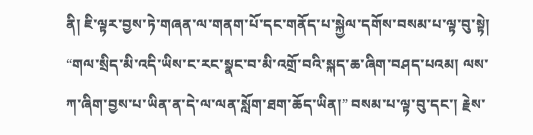ནི། ཇི་ལྟར་བྱས་ཏེ་གཞན་ལ་གནག་པོ་དང་གནོད་པ་སྐྱེལ་དགོས་བསམ་པ་ལྟ་བུ་སྟེ། “གལ་སྲིད་མི་འདི་ཡིས་ང་རང་སྣང་བ་མི་འགྲོ་བའི་སྐད་ཆ་ཞིག་བཤད་པའམ། ལས་ཀ་ཞིག་བྱས་པ་ཡིན་ན་དེ་ལ་ལན་སློག་ཐག་ཆོད་ཡིན།” བསམ་པ་ལྟ་བུ་དང་། རྗེས་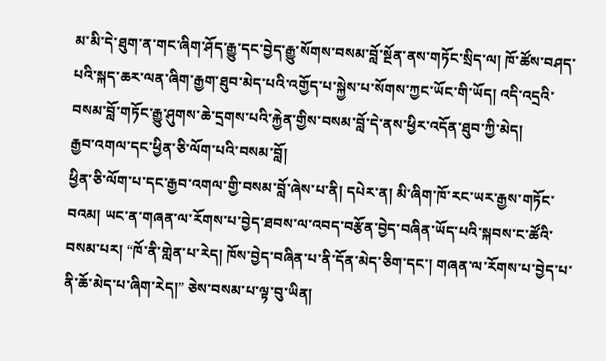མ་མི་དེ་ཐུག་ན་གང་ཞིག་ཤོད་རྒྱུ་དང་བྱེད་རྒྱུ་སོགས་བསམ་བློ་སྔོན་ནས་གཏོང་སྲིད་ལ། ཁོ་ཚོས་བཤད་པའི་སྐད་ཆར་ལན་ཞིག་རྒྱག་ཐུབ་མེད་པའི་འགྱོད་པ་སྐྱེས་པ་སོགས་ཀྱང་ཡོང་གི་ཡོད། འདི་འདྲའི་བསམ་བློ་གཏོང་རྒྱུ་ཤུགས་ཆེ་དྲགས་པའི་རྐྱེན་གྱིས་བསམ་བློ་དེ་ནས་ཕྱིར་འདོན་ཐུབ་ཀྱི་མེད།
རྒྱབ་འགལ་དང་ཕྱིན་ཅི་ལོག་པའི་བསམ་བློ།
ཕྱིན་ཅི་ལོག་པ་དང་རྒྱབ་འགལ་གྱི་བསམ་བློ་ཞེས་པ་ནི། དཔེར་ན། མི་ཞིག་ཁོ་རང་ཡར་རྒྱས་གཏོང་བའམ། ཡང་ན་གཞན་ལ་རོགས་པ་བྱེད་ཐབས་ལ་འབད་བརྩོན་བྱེད་བཞིན་ཡོད་པའི་སྐབས་ང་ཚོའི་བསམ་པར། “ཁོ་ནི་གླེན་པ་རེད། ཁོས་བྱེད་བཞིན་པ་ནི་དོན་མེད་ཅིག་དང་། གཞན་ལ་རོགས་པ་བྱེད་པ་ནི་ཆོ་མེད་པ་ཞིག་རེད།” ཅེས་བསམ་པ་ལྟ་བུ་ཡིན།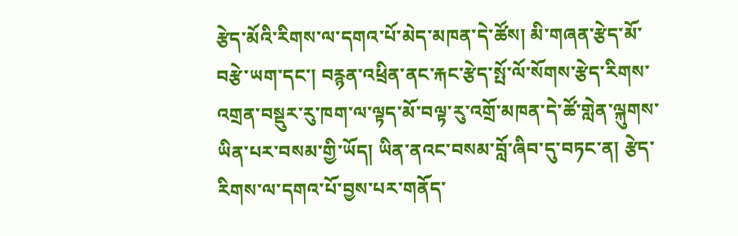རྩེད་མོའི་རིགས་ལ་དགའ་པོ་མེད་མཁན་དེ་ཚོས། མི་གཞན་རྩེད་མོ་བརྩེ་ཡག་དང་། བརྙན་འཕྲིན་ནང་རྐང་རྩེད་སྤོ་ལོ་སོགས་རྩེད་རིགས་འགྲན་བསྡུར་རུ་ཁག་ལ་ལྟད་མོ་བལྟ་རུ་འགྲོ་མཁན་དེ་ཚོ་གླེན་ལྐུགས་ཡིན་པར་བསམ་གྱི་ཡོད། ཡིན་ནའང་བསམ་བློ་ཞིབ་དུ་བཏང་ན། རྩེད་རིགས་ལ་དགའ་པོ་བྱས་པར་གནོད་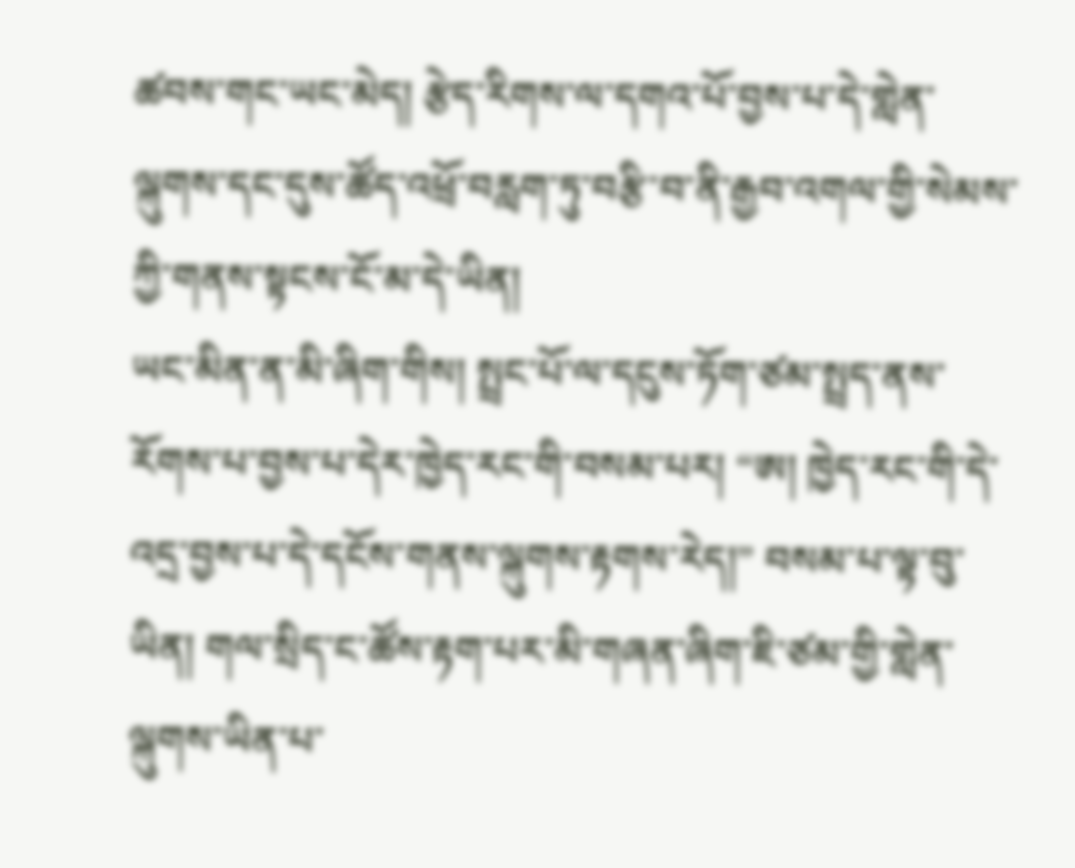ཚབས་གང་ཡང་མེད། རྩེད་རིགས་ལ་དགའ་པོ་བྱས་པ་དེ་གླེན་ལྐུགས་དང་དུས་ཚོད་འཕྲོ་བརླག་ཏུ་བརྩི་བ་ནི་རྒྱབ་འགལ་གྱི་སེམས་ཀྱི་གནས་སྟངས་ངོ་མ་དེ་ཡིན།
ཡང་མིན་ན་མི་ཞིག་གིས། སྤྲང་པོ་ལ་དངུས་ཏོག་ཙམ་སྤྲད་ནས་རོགས་པ་བྱས་པ་དེར་ཁྱེད་རང་གི་བསམ་པར། “ཨ། ཁྱེད་རང་གི་དེ་འདྲ་བྱས་པ་དེ་དངོས་གནས་ལྐུགས་རྟགས་རེད།” བསམ་པ་ལྟ་བུ་ཡིན། གལ་སྲིད་ང་ཚོས་རྟག་པར་མི་གཞན་ཞིག་ཇི་ཙམ་གྱི་གླེན་ལྐུགས་ཡིན་པ་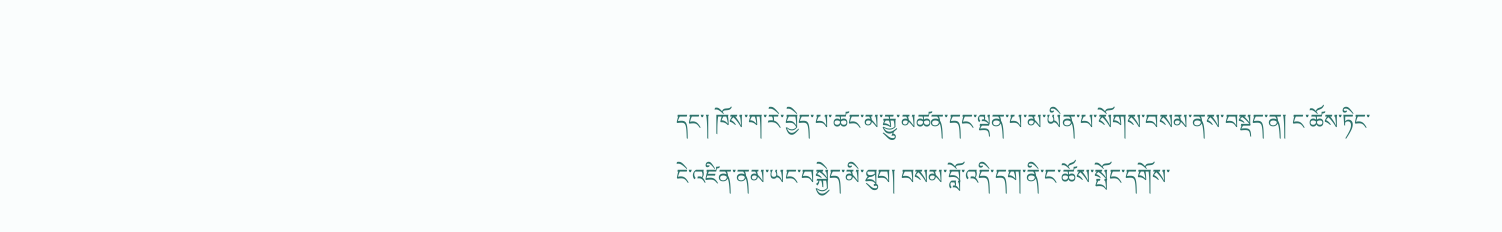དང་། ཁོས་ག་རེ་བྱེད་པ་ཚང་མ་རྒྱུ་མཚན་དང་ལྡན་པ་མ་ཡིན་པ་སོགས་བསམ་ནས་བསྡད་ན། ང་ཚོས་ཏིང་ངེ་འཛིན་ནམ་ཡང་བསྐྱེད་མི་ཐུབ། བསམ་བློ་འདི་དག་ནི་ང་ཚོས་སྤོང་དགོས་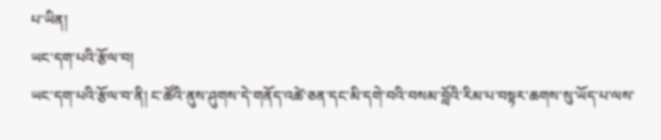པ་ཡིན།
ཡང་དག་པའི་རྩོལ་བ།
ཡང་དག་པའི་རྩོལ་བ་ནི། ང་ཚོའི་ནུས་ཤུགས་དེ་གནོད་འཚེ་ཅན་དང་མི་དགེ་བའི་བསམ་བློའི་རིམ་པ་བསྟར་ཆགས་སུ་ཡོད་པ་ལས་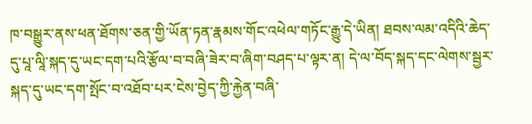ཁ་བསྒྱུར་ནས་ཕན་ཐོགས་ཅན་གྱི་ཡོན་ཏན་རྣམས་གོང་འཕེལ་གཏོང་རྒྱུ་དེ་ཡིན། ཐབས་ལམ་འདིའི་ཆེད་དུ་པཱ་ལཱི་སྐད་དུ་ཡང་དག་པའི་རྩོལ་བ་བཞི་ཟེར་བ་ཞིག་བཤད་པ་ལྟར་ན། དེ་ལ་བོད་སྐད་དང་ལེགས་སྦྱར་སྐད་དུ་ཡང་དག་སྤོང་བ་འཐོབ་པར་ངེས་བྱེད་ཀྱི་རྐྱེན་བཞི་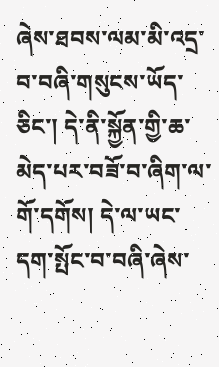ཞེས་ཐབས་ལམ་མི་འདྲ་བ་བཞི་གསུངས་ཡོད་ཅིང་། དེ་ནི་སྐྱོན་གྱི་ཆ་མེད་པར་བཟོ་བ་ཞིག་ལ་གོ་དགོས། དེ་ལ་ཡང་དག་སྤོང་བ་བཞི་ཞེས་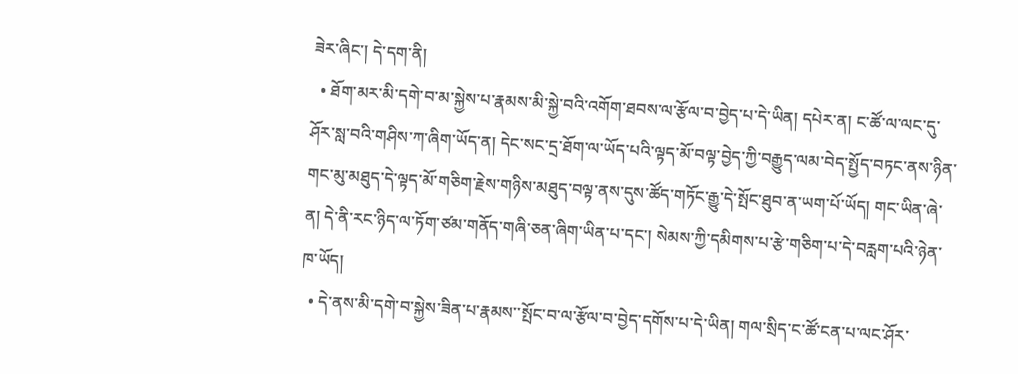ཟེར་ཞིང་། དེ་དག་ནི།
  • ཐོག་མར་མི་དགེ་བ་མ་སྐྱེས་པ་རྣམས་མི་སྐྱེ་བའི་འགོག་ཐབས་ལ་རྩོལ་བ་བྱེད་པ་དེ་ཡིན། དཔེར་ན། ང་ཚོ་ལ་ལང་དུ་ཤོར་སླ་བའི་གཤིས་ཀ་ཞིག་ཡོད་ན། དེང་སང་དྲ་ཐོག་ལ་ཡོད་པའི་ལྟད་མོ་བལྟ་བྱེད་ཀྱི་བརྒྱུད་ལམ་བེད་སྤྱོད་བཏང་ནས་ཉིན་གང་མུ་མཐུད་དེ་ལྟད་མོ་གཅིག་རྗེས་གཉིས་མཐུད་བལྟ་ནས་དུས་ཚོད་གཏོང་རྒྱུ་དེ་སྤོང་ཐུབ་ན་ཡག་པོ་ཡོད། གང་ཡིན་ཞེ་ན། དེ་ནི་རང་ཉིད་ལ་ཏོག་ཙམ་གནོད་གཞི་ཅན་ཞིག་ཡིན་པ་དང་། སེམས་ཀྱི་དམིགས་པ་རྩེ་གཅིག་པ་དེ་བརླག་པའི་ཉེན་ཁ་ཡོད།
  • དེ་ནས་མི་དགེ་བ་སྐྱེས་ཟིན་པ་རྣམས་་སྤོང་བ་ལ་རྩོལ་བ་བྱེད་དགོས་པ་དེ་ཡིན། གལ་སྲིད་ང་ཚོ་ངན་པ་ལང་ཤོར་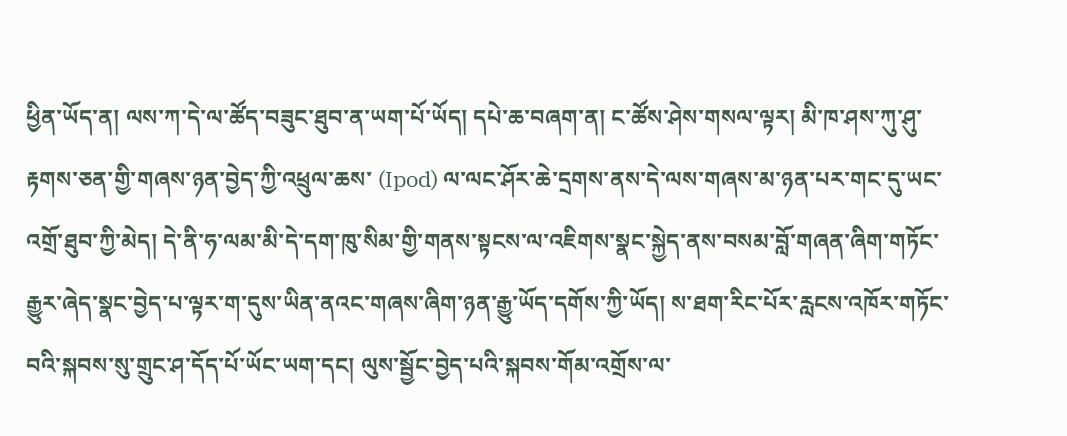ཕྱིན་ཡོད་ན། ལས་ཀ་དེ་ལ་ཚོད་བཟུང་ཐུབ་ན་ཡག་པོ་ཡོད། དཔེ་ཆ་བཞག་ན། ང་ཚོས་ཤེས་གསལ་ལྟར། མི་ཁ་ཤས་ཀུ་ཤུ་རྟགས་ཅན་གྱི་གཞས་ཉན་བྱེད་ཀྱི་འཕྲུལ་ཆས་ (Ipod) ལ་ལང་ཤོར་ཆེ་དྲགས་ནས་དེ་ལས་གཞས་མ་ཉན་པར་གང་དུ་ཡང་འགྲོ་ཐུབ་ཀྱི་མེད། དེ་ནི་ཧ་ལམ་མི་དེ་དག་ཁུ་སིམ་གྱི་གནས་སྟངས་ལ་འཇིགས་སྣང་སྐྱེད་ནས་བསམ་བློ་གཞན་ཞིག་གཏོང་རྒྱུར་ཞེད་སྣང་བྱེད་པ་ལྟར་ག་དུས་ཡིན་ནའང་གཞས་ཞིག་ཉན་རྒྱུ་ཡོད་དགོས་ཀྱི་ཡོད། ས་ཐག་རིང་པོར་རླངས་འཁོར་གཏོང་བའི་སྐབས་སུ་གྲུང་ཤ་དོད་པོ་ཡོང་ཡག་དང། ལུས་སྦྱོང་བྱེད་པའི་སྐབས་གོམ་འགྲོས་ལ་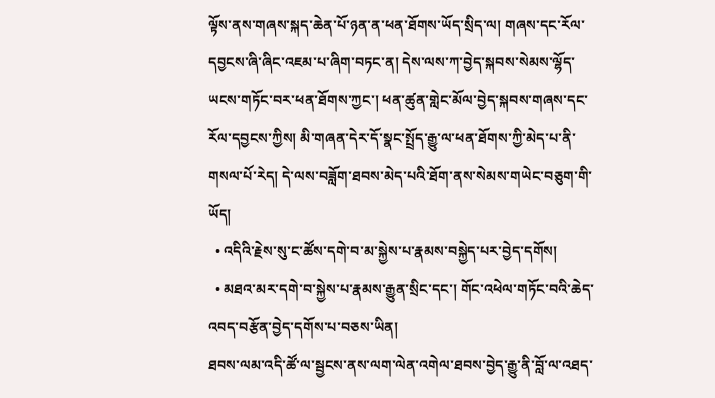ལྟོས་ནས་གཞས་སྐད་ཆེན་པོ་ཉན་ན་ཕན་ཐོགས་ཡོད་སྲིད་ལ། གཞས་དང་རོལ་དབྱངས་ཞི་ཞིང་འཇམ་པ་ཞིག་བཏང་ན། དེས་ལས་ཀ་བྱེད་སྐབས་སེམས་ལྷོད་ཡངས་གཏོང་བར་ཕན་ཐོགས་ཀྱང་། ཕན་ཚུན་གླེང་མོལ་བྱེད་སྐབས་གཞས་དང་རོལ་དབྱངས་ཀྱིས། མི་གཞན་དེར་དོ་སྣང་སྤྲོད་རྒྱུ་ལ་ཕན་ཐོགས་ཀྱི་མེད་པ་ནི་གསལ་པོ་རེད། དེ་ལས་བཟློག་ཐབས་མེད་པའི་ཐོག་ནས་སེམས་གཡེང་བཅུག་གི་ཡོད།
  • འདིའི་རྗེས་སུ་ང་ཚོས་དགེ་བ་མ་སྐྱེས་པ་རྣམས་བསྐྱེད་པར་བྱེད་དགོས།
  • མཐའ་མར་དགེ་བ་སྐྱེས་པ་རྣམས་རྒྱུན་སྲིང་དང་། གོང་འཕེལ་གཏོང་བའི་ཆེད་འབད་བརྩོན་བྱེད་དགོས་པ་བཅས་ཡིན།
ཐབས་ལམ་འདི་ཚོ་ལ་སྦྱངས་ནས་ལག་ལེན་འགེལ་ཐབས་བྱེད་རྒྱུ་ནི་བློ་ལ་འཐད་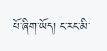པོ་ཞིག་ཡོད། ང་རང་མི་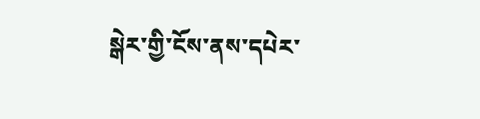སྒེར་གྱི་ངོས་ནས་དཔེར་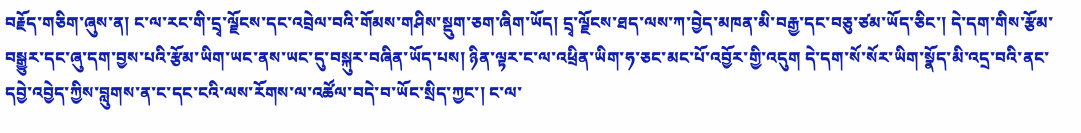བརྗོད་གཅིག་ཞུས་ན། ང་ལ་རང་གི་དྲྭ་ལྗོངས་དང་འབྲེལ་བའི་གོམས་གཤིས་སྡུག་ཅག་ཞིག་ཡོད། དྲྭ་ལྗོངས་ཐད་ལས་ཀ་བྱེད་མཁན་མི་བརྒྱ་དང་བཅུ་ཙམ་ཡོད་ཅིང་། དེ་དག་གིས་རྩོམ་བསྒྱུར་དང་ཞུ་དག་བྱས་པའི་རྩོམ་ཡིག་ཡང་ནས་ཡང་དུ་བསྐུར་བཞིན་ཡོད་པས། ཉིན་ལྟར་ང་ལ་འཕྲིན་ཡིག་ཧ་ཅང་མང་པོ་འབྱོར་གྱི་འདུག དེ་དག་སོ་སོར་ཡིག་སྣོད་མི་འདྲ་བའི་ནང་དབྱེ་འབྱེད་ཀྱིས་བླུགས་ན་ང་དང་ངའི་ལས་རོགས་ལ་འཚོལ་བདེ་བ་ཡོང་སྲིད་ཀྱང་། ང་ལ་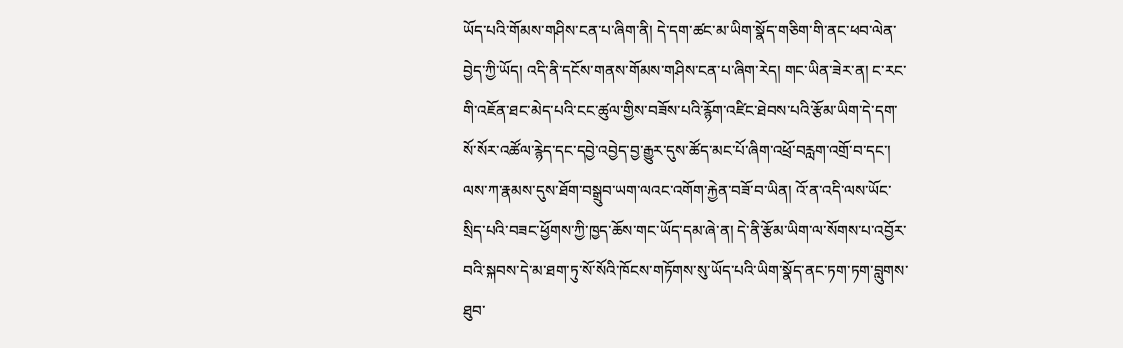ཡོད་པའི་གོམས་གཤིས་ངན་པ་ཞིག་ནི། དེ་དག་ཚང་མ་ཡིག་སྣོད་གཅིག་གི་ནང་ཕབ་ལེན་བྱེད་ཀྱི་ཡོད། འདི་ནི་དངོས་གནས་གོམས་གཤིས་ངན་པ་ཞིག་རེད། གང་ཡིན་ཟེར་ན། ང་རང་གི་འཇོན་ཐང་མེད་པའི་ངང་ཚུལ་གྱིས་བཟོས་པའི་རྙོག་འཛིང་ཐེབས་པའི་རྩོམ་ཡིག་དེ་དག་སོ་སོར་འཚོལ་རྙེད་དང་དབྱེ་འབྱེད་བྱ་རྒྱུར་དུས་ཚོད་མང་པོ་ཞིག་འཕྲོ་བརླག་འགྲོ་བ་དང་། ལས་ཀ་རྣམས་དུས་ཐོག་བསྒྲུབ་ཡག་ལའང་འགོག་རྐྱེན་བཟོ་བ་ཡིན། འོ་ན་འདི་ལས་ཡོང་སྲིད་པའི་བཟང་ཕྱོགས་ཀྱི་ཁྱད་ཆོས་གང་ཡོད་དམ་ཞེ་ན། དེ་ནི་རྩོམ་ཡིག་ལ་སོགས་པ་འབྱོར་བའི་སྐབས་དེ་མ་ཐག་ཏུ་སོ་སོའི་ཁོངས་གཏོགས་སུ་ཡོད་པའི་ཡིག་སྣོད་ནང་ཏག་ཏག་བླུགས་ཐུབ་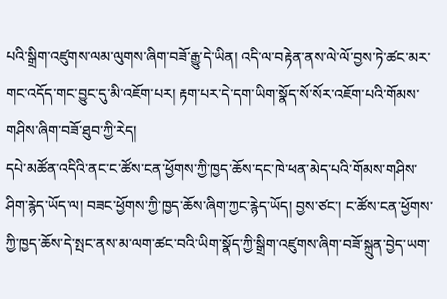པའི་སྒྲིག་འཛུགས་ལམ་ལུགས་ཞིག་བཟོ་རྒྱུ་དེ་ཡིན། འདི་ལ་བརྟེན་ནས་ལེ་ལོ་བྱས་ཏེ་ཚང་མར་གང་འདོད་གང་བྱུང་དུ་མི་འཇོག་པར། རྟག་པར་དེ་དག་ཡིག་སྣོད་སོ་སོར་འཇོག་པའི་གོམས་གཤིས་ཞིག་བཟོ་ཐུབ་ཀྱི་རེད།
དཔེ་མཚོན་འདིའི་ནང་ང་ཚོས་ངན་ཕྱོགས་ཀྱི་ཁྱད་ཆོས་དང་ཁེ་ཕན་མེད་པའི་གོམས་གཤིས་ཤིག་རྙེད་ཡོད་ལ། བཟང་ཕྱོགས་ཀྱི་ཁྱད་ཆོས་ཞིག་ཀྱང་རྙེད་ཡོད། བྱས་ཙང་། ང་ཚོས་ངན་ཕྱོགས་ཀྱི་ཁྱད་ཆོས་དེ་སྤང་ནས་མ་ལག་ཚང་བའི་ཡིག་སྣོད་ཀྱི་སྒྲིག་འཛུགས་ཞིག་བཟོ་སྐྲུན་བྱེད་ཡག་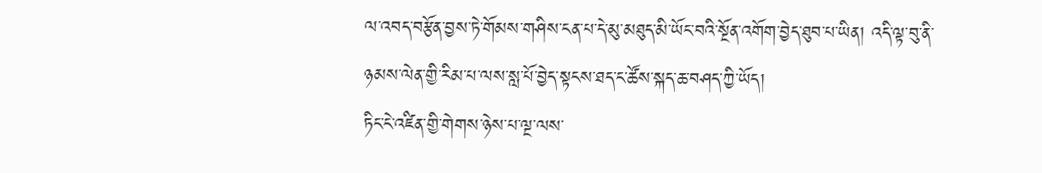ལ་འབད་བརྩོན་བྱས་ཏེ་གོམས་གཤིས་ངན་པ་དེ་མུ་མཐུད་མི་ཡོང་བའི་སྔོན་འགོག་བྱེད་ཐུབ་པ་ཡིན། འདི་ལྟ་བུ་ནི་ཉམས་ལེན་གྱི་རིམ་པ་ལས་སླ་པོ་བྱེད་སྟངས་ཐད་ང་ཚོས་སྐད་ཆ་བཤད་ཀྱི་ཡོད།
ཏིང་ངེ་འཛིན་གྱི་གེགས་ཉེས་པ་ལྔ་ལས་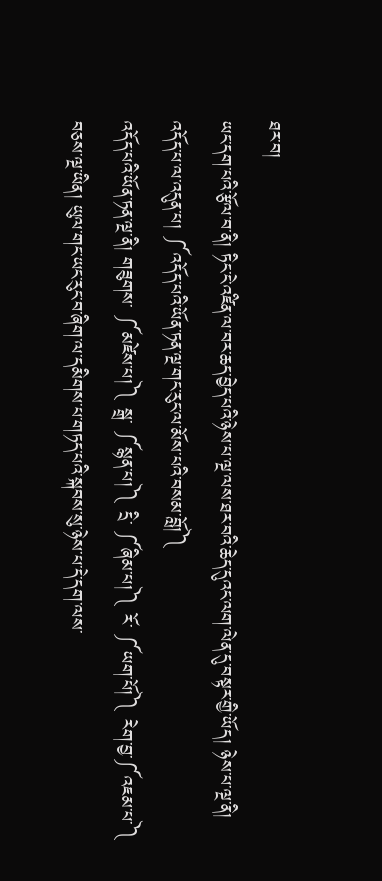ཐར་བ།
ཡང་དག་པའི་རྩོལ་བ་ནི། ཏིང་ངེ་འཛིན་ལ་བར་ཆད་བྱེད་པའི་ཉེས་པ་ལྔ་ལས་ཐར་བའི་ཆེད་དུའང་ལག་ལེན་དུ་བསྟར་གྱི་ཡོད། ཉེས་པ་ལྔ་ནི།
འདོད་པ་ལ་འདུན་པ། ༼འདོད་པའི་ཡོན་ཏན་ལྔ་གང་རུང་ལ་མོས་པའི་བསམ་བློ།༽
འདོད་པའི་ཡོན་ཏན་ལྔ་ནི། གཟུགས་ ༼མཛེས་པ།༽ སྒྲ་ ༼སྙན་པ།༽ དྲི་ ༼ཞིམ་པ།༽ རོ་ ༼ཡག་པོ།༽ རེག་བྱ་༼འཇམ་པ་༽ བཅས་ལྔ་ཡིན། ཡུལ་གང་ཡང་རུང་བ་ཞིག་ལ་དམིགས་པ་གཏད་པའི་སྐབས་སུ་ཉེས་པ་དེ་དག་ལས་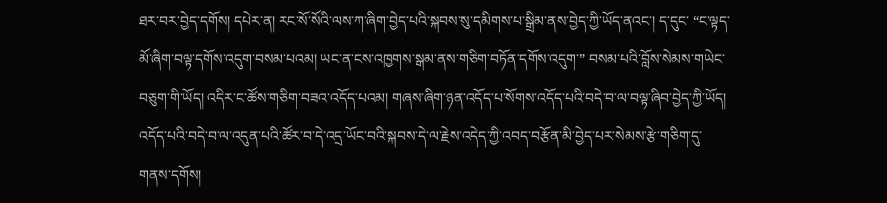ཐར་བར་བྱེད་དགོས། དཔེར་ན། རང་སོ་སོའི་ལས་ཀ་ཞིག་བྱེད་པའི་སྐབས་སུ་དམིགས་པ་སྒྲིམ་ནས་བྱེད་ཀྱི་ཡོད་ནའང་། ད་དུང་ “ང་ལྟད་མོ་ཞིག་བལྟ་དགོས་འདུག་བསམ་པའམ། ཡང་ན་ངས་འཁྱགས་སྒམ་ནས་གཅིག་བཏོན་དགོས་འདུག་” བསམ་པའི་བློས་སེམས་གཡེང་བཅུག་གི་ཡོད། འདིར་ང་ཚོས་གཅིག་བཟའ་འདོད་པའམ། གཞས་ཞིག་ཉན་འདོད་པ་སོགས་འདོད་པའི་བདེ་བ་ལ་བལྟ་ཞིབ་བྱེད་ཀྱི་ཡོད། འདོད་པའི་བདེ་བ་ལ་འདུན་པའི་ཚོར་བ་དེ་འདྲ་ཡོང་བའི་སྐབས་དེ་ལ་རྗེས་འདེད་ཀྱི་འབད་བརྩོན་མི་བྱེད་པར་སེམས་རྩེ་གཅིག་དུ་གནས་དགོས།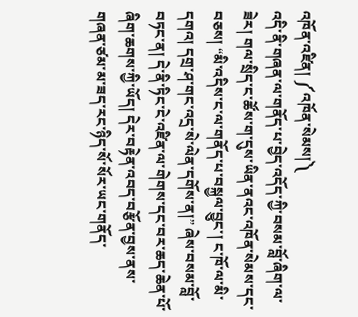འཁོན་འཛིན། ༼འཁོན་སེམས།༽
འདི་ནི་གཞན་ལ་གནོད་པ་བྱེད་འདོད་ཀྱི་བསམ་བློ་ཞིག་ལ་ཟེར། གལ་སྲིད་ང་ཚོས་ག་དུས་ཡིན་ནའང་འཁོན་སེམས་དང་བཅས། “མི་འདིས་ང་ལ་གནོད་པ་བསྐྱལ་བྱུང་། ང་ཁོ་ལ་མི་དགའ། དགྲ་ཤ་གང་འདྲ་སེ་ལེན་དགོས་ན།” ཞེས་བསམ་བློ་བཏང་ན། དེ་ནི་ཏིང་ངེ་འཛིན་ལ་གེགས་དང་བར་ཆད་ཆེན་པོ་ཞིག་ཆགས་ཀྱི་ཡོད། དེར་བརྟེན་འབད་བརྩོན་བྱས་ནས་གཞན་ཙམ་མ་ཟད་རང་ཉིད་སོ་སོར་ཡང་གནོད་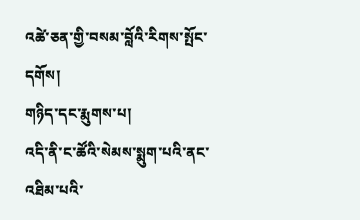འཚེ་ཅན་གྱི་བསམ་བློའི་རིགས་སྤོང་དགོས།
གཉིད་དང་རྨུགས་པ།
འདི་ནི་ང་ཚོའི་སེམས་སྨུག་པའི་ནང་འཐིམ་པའི་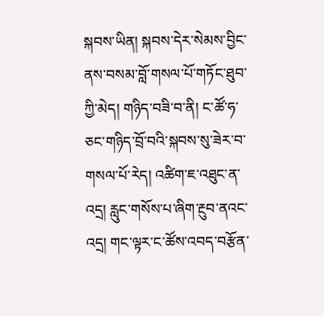སྐབས་ཡིན། སྐབས་དེར་སེམས་བྱིང་ནས་བསམ་བློ་གསལ་པོ་གཏོང་ཐུབ་ཀྱི་མེད། གཉིད་བཟི་བ་ནི། ང་ཚོ་ཧ་ཅང་གཉིད་བྲོ་བའི་སྐབས་སུ་ཟེར་བ་གསལ་པོ་རེད། འཚིག་ཇ་འཐུང་ན་འདྲ། རླུང་གསོས་པ་ཞིག་རྔུབ་ནའང་འདྲ། གང་ལྟར་ང་ཚོས་འབད་བརྩོན་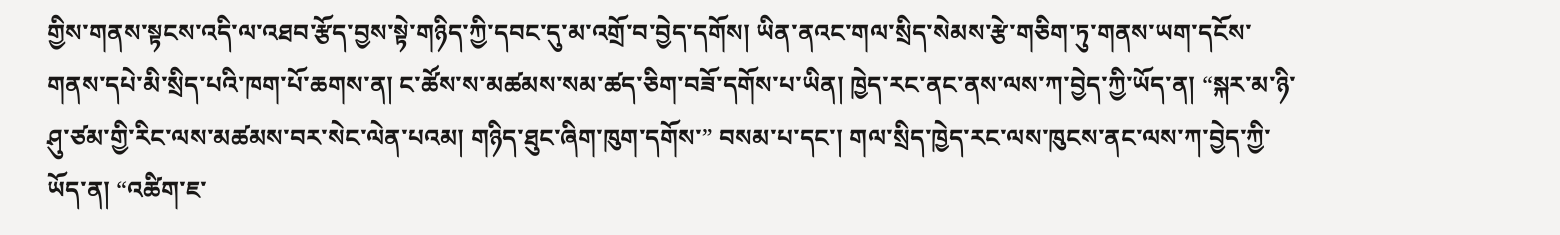གྱིས་གནས་སྟངས་འདི་ལ་འཐབ་རྩོད་བྱས་སྟེ་གཉིད་ཀྱི་དབང་དུ་མ་འགྲོ་བ་བྱེད་དགོས། ཡིན་ནའང་གལ་སྲིད་སེམས་རྩེ་གཅིག་ཏུ་གནས་ཡག་དངོས་གནས་དཔེ་མི་སྲིད་པའི་ཁག་པོ་ཆགས་ན། ང་ཚོས་ས་མཚམས་སམ་ཚད་ཅིག་བཟོ་དགོས་པ་ཡིན། ཁྱེད་རང་ནང་ནས་ལས་ཀ་བྱེད་ཀྱི་ཡོད་ན། “སྐར་མ་ཉི་ཤུ་ཙམ་གྱི་རིང་ལས་མཚམས་བར་སེང་ལེན་པའམ། གཉིད་ཐུང་ཞིག་ཁུག་དགོས་” བསམ་པ་དང་། གལ་སྲིད་ཁྱེད་རང་ལས་ཁུངས་ནང་ལས་ཀ་བྱེད་ཀྱི་ཡོད་ན། “འཚིག་ཇ་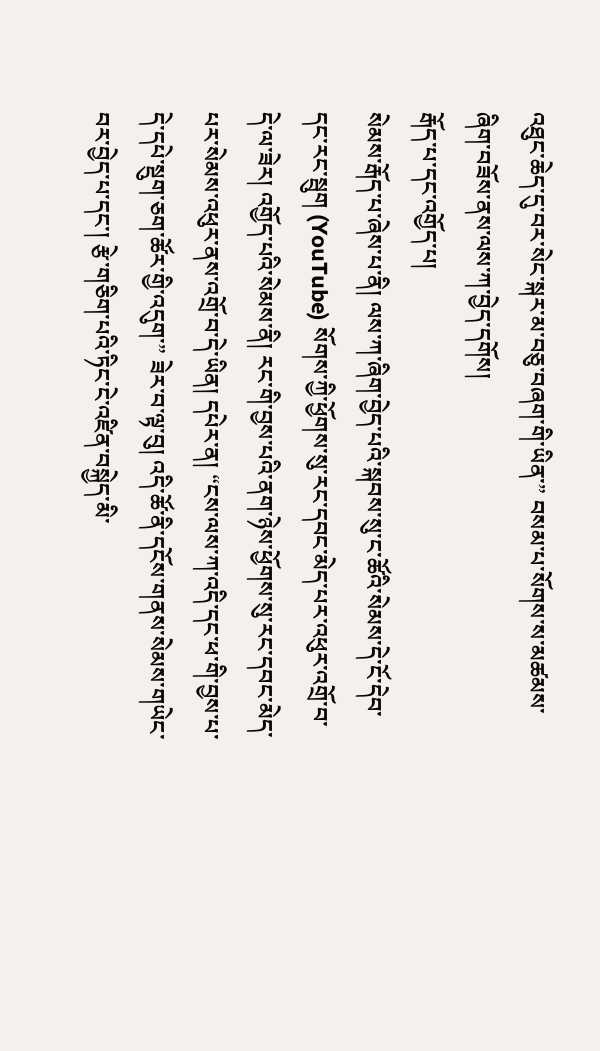འཐུང་ཆེད་དུ་བར་སེང་སྐར་མ་བཅུ་བཞག་གི་ཡིན་” བསམ་པ་སོགས་ས་མཚམས་ཞིག་བཟོས་ནས་ལས་ཀ་བྱེད་དགོས།
རྒོད་པ་དང་འགྱོད་པ།
སེམས་རྒོད་པ་ཞེས་པ་ནི། ལས་ཀ་ཞིག་བྱེད་པའི་སྐབས་སུ་ང་ཚོའི་སེམས་དེ་ངོ་དེབ་དང་རང་སྦུག (YouTube) སོགས་ཀྱི་ཕྱོགས་སུ་རང་དབང་མེད་པར་འཕུར་འགྲོ་བ་དེ་ལ་ཟེར། འགྱོད་པའི་སེམས་ནི། རང་གི་བྱས་པའི་ནག་ཉེས་ཕྱོགས་སུ་རང་དབང་མེད་པར་སེམས་འཕུར་ནས་འགྲོ་བ་དེ་ཡིན། དཔེར་ན། “ངས་ལས་ཀ་འདི་དང་ཕ་གི་བྱས་པ་དེ་དཔེ་སྡུག་ཅག་ཚོར་གྱི་འདུག་” ཟེར་བ་ལྟ་བུ། འདི་ཚོ་ནི་དངོས་གནས་སེམས་གཡེང་བར་བྱེད་པ་དང་། རྩེ་གཅིག་པའི་ཏིང་ངེ་འཛིན་བསྐྱེད་མི་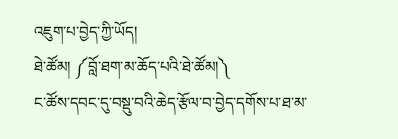འཇུག་པ་བྱེད་ཀྱི་ཡོད།
ཐེ་ཚོམ། ༼བློ་ཐག་མ་ཆོད་པའི་ཐེ་ཚོམ།༽
ང་ཚོས་དབང་དུ་བསྡུ་བའི་ཆེད་རྩོལ་བ་བྱེད་དགོས་པ་ཐ་མ་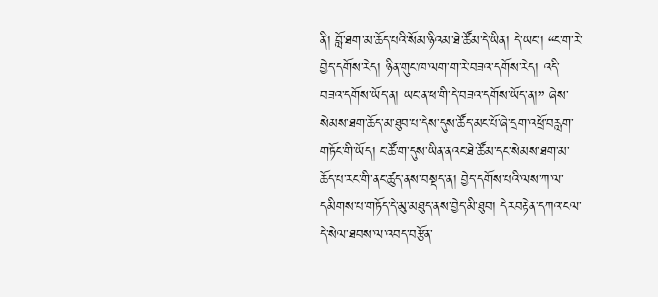ནི། བློ་ཐག་མ་ཆོད་པའི་སོམ་ཉིའམ་ཐེ་ཚོམ་དེ་ཡིན། དེ་ཡང་། “ང་ག་རེ་བྱེད་དགོས་རེད། ཉིན་གུང་ཁ་ལག་ག་རེ་བཟའ་དགོས་རེད། འདི་བཟའ་དགོས་ཡོད་ན། ཡང་ན་ཕ་གི་དེ་བཟའ་དགོས་ཡོད་ན།” ཞེས་སེམས་ཐག་ཆོད་མ་ཐུབ་པ་དེས་དུས་ཚོད་མང་པོ་ཞེ་དྲག་འཕྲོ་བརླག་གཏོང་གི་ཡོད། ང་ཚོ་ག་དུས་ཡིན་ནའང་ཐེ་ཚོམ་དང་སེམས་ཐག་མ་ཆོད་པ་རང་གི་ནང་ཚུད་ནས་བསྡད་ན། བྱེད་དགོས་པའི་ལས་ཀ་ལ་དམིགས་པ་གཏོད་དེ་མུ་མཐུད་ནས་བྱེད་མི་ཐུབ། དེརབརྟེན་དཀའ་ངལ་དེ་སེལ་ཐབས་ལ་འབད་བརྩོན་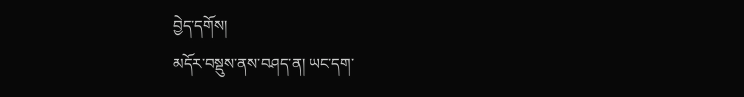བྱེད་དགོས།
མདོར་བསྡུས་ནས་བཤད་ན། ཡང་དག་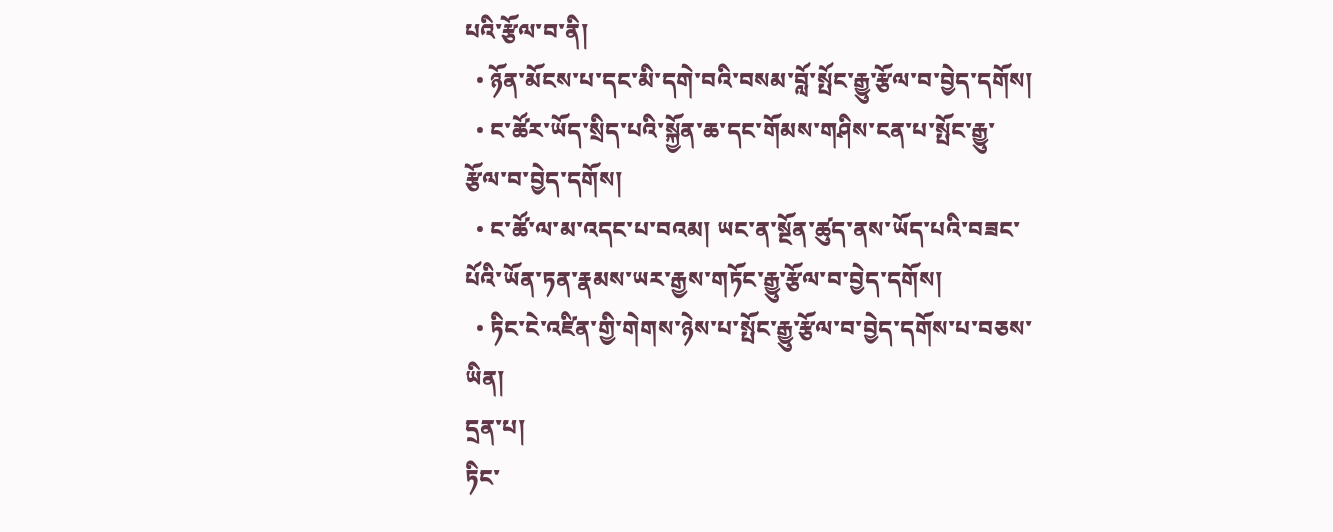པའི་རྩོལ་བ་ནི།
  • ཉོན་མོངས་པ་དང་མི་དགེ་བའི་བསམ་བློ་སྤོང་རྒྱུ་རྩོལ་བ་བྱེད་དགོས།
  • ང་ཚོར་ཡོད་སྲིད་པའི་སྐྱོན་ཆ་དང་གོམས་གཤིས་ངན་པ་སྤོང་རྒྱུ་རྩོལ་བ་བྱེད་དགོས།
  • ང་ཚོ་ལ་མ་འདང་པ་བའམ། ཡང་ན་སྔོན་ཚུད་ནས་ཡོད་པའི་བཟང་པོའི་ཡོན་ཏན་རྣམས་ཡར་རྒྱས་གཏོང་རྒྱུ་རྩོལ་བ་བྱེད་དགོས།
  • ཏིང་ངེ་འཛིན་གྱི་གེགས་ཉེས་པ་སྤོང་རྒྱུ་རྩོལ་བ་བྱེད་དགོས་པ་བཅས་ཡིན།
དྲན་པ།
ཏིང་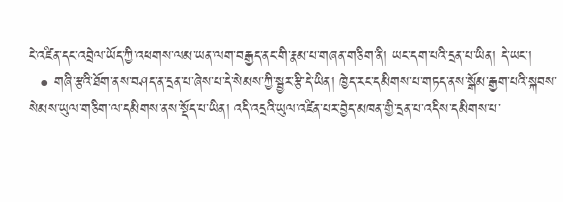ངེ་འཛིན་དང་འབྲེལ་ཡོད་ཀྱི་འཕགས་ལམ་ཡན་ལག་བརྒྱད་ནང་གི་རྣམ་པ་གཞན་གཅིག་ནི། ཡང་དག་པའི་དྲན་པ་ཡིན། དེ་ཡང་།
  • གཞི་རྩའི་ཐོག་ནས་བཤད་ན་དྲན་པ་ཞེས་པ་དེ་སེམས་ཀྱི་སྦྱར་རྩི་དེ་ཡིན། ཁྱེད་རང་དམིགས་པ་གཏད་ནས་སྒོམ་རྒྱག་པའི་སྐབས་སེམས་ཡུལ་གཅིག་ལ་དམིགས་ནས་སྡོད་པ་ཡིན། འདི་འདྲའི་ཡུལ་འཛིན་པར་བྱེད་མཁན་གྱི་དྲན་པ་འདིས་དམིགས་པ་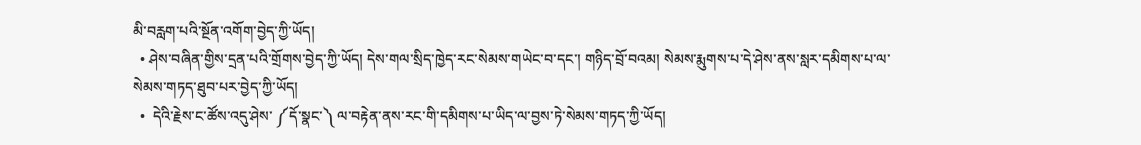མི་བརླག་པའི་སྔོན་འགོག་བྱེད་ཀྱི་ཡོད།
  • ཤེས་བཞིན་གྱིས་དྲན་པའི་གྲོགས་བྱེད་ཀྱི་ཡོད། དེས་གལ་སྲིད་ཁྱེད་རང་སེམས་གཡེང་བ་དང་། གཉིད་བྲོ་བའམ། སེམས་རྨུགས་པ་དེ་ཤེས་ནས་སླར་དམིགས་པ་ལ་སེམས་གཏད་ཐུབ་པར་བྱེད་ཀྱི་ཡོད།
  •  དེའི་རྗེས་ང་ཚོས་འདུ་ཤེས་ ༼དོ་སྣང་༽ ལ་བརྟེན་ནས་རང་གི་དམིགས་པ་ཡིད་ལ་བྱས་ཏེ་སེམས་གཏད་ཀྱི་ཡོད།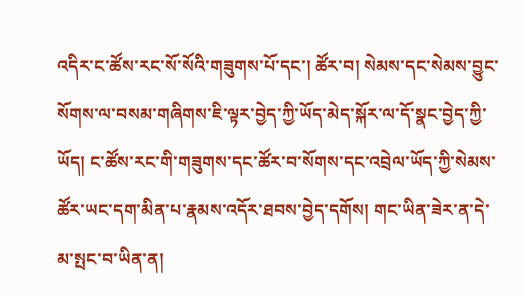འདིར་ང་ཚོས་རང་སོ་སོའི་གཟུགས་པོ་དང་། ཚོར་བ། སེམས་དང་སེམས་བྱུང་སོགས་ལ་བསམ་གཞིགས་ཇི་ལྟར་བྱེད་ཀྱི་ཡོད་མེད་སྐོར་ལ་དོ་སྣང་བྱེད་ཀྱི་ཡོད། ང་ཚོས་རང་གི་གཟུགས་དང་ཚོར་བ་སོགས་དང་འབྲེལ་ཡོད་ཀྱི་སེམས་ཚོར་ཡང་དག་མིན་པ་རྣམས་འདོར་ཐབས་བྱེད་དགོས། གང་ཡིན་ཟེར་ན་དེ་མ་སྤང་བ་ཡིན་ན།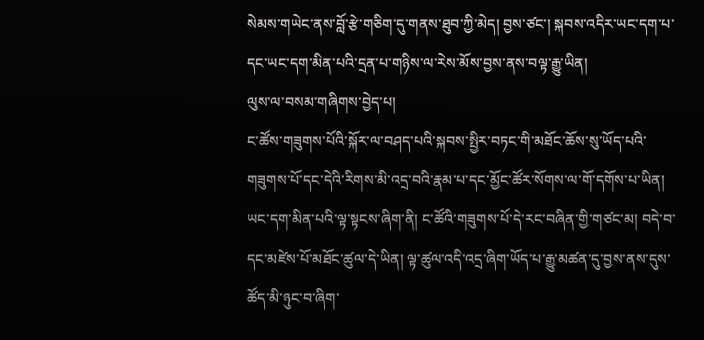སེམས་གཡེང་ནས་བློ་རྩེ་གཅིག་དུ་གནས་ཐུབ་ཀྱི་མེད། བྱས་ཙང་། སྐབས་འདིར་ཡང་དག་པ་དང་ཡང་དག་མིན་པའི་དྲན་པ་གཉིས་ལ་རེས་མོས་བྱས་ནས་བལྟ་རྒྱུ་ཡིན།
ལུས་ལ་བསམ་གཞིགས་བྱེད་པ།
ང་ཚོས་གཟུགས་པོའི་སྐོར་ལ་བཤད་པའི་སྐབས་སྤྱིར་བཏང་གི་མཐོང་ཆོས་སུ་ཡོད་པའི་གཟུགས་པོ་དང་དེའི་རིགས་མི་འདྲ་བའི་རྣམ་པ་དང་མྱོང་ཚོར་སོགས་ལ་གོ་དགོས་པ་ཡིན། ཡང་དག་མིན་པའི་ལྟ་སྟངས་ཞིག་ནི། ང་ཚོའི་གཟུགས་པོ་དེ་རང་བཞིན་གྱི་གཙང་མ། བདེ་བ་དང་མཛེས་པོ་མཐོང་ཚུལ་དེ་ཡིན། ལྟ་ཚུལ་འདི་འདྲ་ཞིག་ཡོད་པ་རྒྱུ་མཚན་དུ་བྱས་ནས་དུས་ཚོད་མི་ཉུང་བ་ཞིག་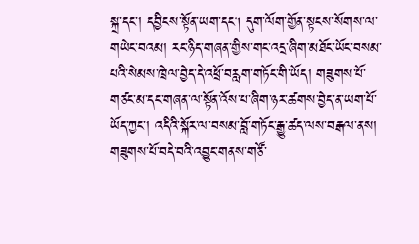སྐྲ་དང་། དབྱིངས་སྟོན་ཡག་དང། དུག་ལོག་གྱོན་སྟངས་སོགས་ལ་གཡེང་བའམ། རང་ཉིད་གཞན་གྱིས་གང་འདྲ་ཞིག་མཐོང་ཡོང་བསམ་པའི་སེམས་ཁྲེལ་བྱེད་དེ་འཕྲོ་བརླག་གཏོང་གི་ཡོད། གཟུགས་པོ་གཙང་མ་དང་གཞན་ལ་སྟོན་འོས་པ་ཞིག་ཉར་ཚགས་བྱེད་ན་ཡག་པོ་ཡོད་ཀྱང་། འདིའི་སྐོར་ལ་བསམ་བློ་གཏོང་རྒྱུ་ཚད་ལས་བརྒལ་ནས། གཟུགས་པོ་བདེ་བའི་འབྱུང་གནས་གཙོ་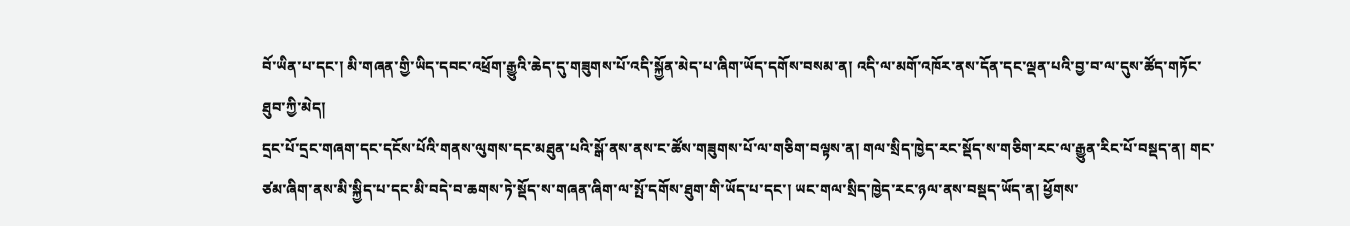བོ་ཡིན་པ་དང་། མི་གཞན་གྱི་ཡིད་དབང་འཕྲོག་རྒྱུའི་ཆེད་དུ་གཟུགས་པོ་འདི་སྐྱོན་མེད་པ་ཞིག་ཡོད་དགོས་བསམ་ན། འདི་ལ་མགོ་འཁོར་ནས་དོན་དང་ལྡན་པའི་བྱ་བ་ལ་དུས་ཚོད་གཏོང་ཐུབ་ཀྱི་མེད།
དྲང་པོ་དྲང་གཞག་དང་དངོས་པོའི་གནས་ལུགས་དང་མཐུན་པའི་སྒོ་ནས་ནས་ང་ཚོས་གཟུགས་པོ་ལ་གཅིག་བལྟས་ན། གལ་སྲིད་ཁྱེད་རང་སྡོད་ས་གཅིག་རང་ལ་རྒྱུན་རིང་པོ་བསྡད་ན། གང་ཙམ་ཞིག་ནས་མི་སྐྱིད་པ་དང་མི་བདེ་བ་ཆགས་ཏེ་སྡོད་ས་གཞན་ཞིག་ལ་སྤོ་དགོས་ཐུག་གི་ཡོད་པ་དང་། ཡང་གལ་སྲིད་ཁྱེད་རང་ཉལ་ནས་བསྡད་ཡོད་ན། ཕྱོགས་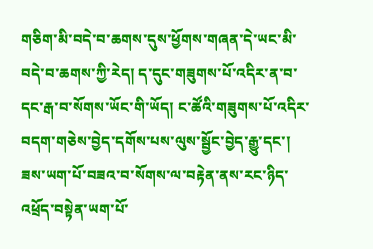གཅིག་མི་བདེ་བ་ཆགས་དུས་ཕྱོགས་གཞན་དེ་ཡང་མི་བདེ་བ་ཆགས་ཀྱི་རེད། ད་དུང་གཟུགས་པོ་འདིར་ན་བ་དང་རྒ་བ་སོགས་ཡོང་གི་ཡོད། ང་ཚོའི་གཟུགས་པོ་འདིར་བདག་གཅེས་བྱེད་དགོས་པས་ལུས་སྦྱོང་བྱེད་རྒྱུ་དང་། ཟས་ཡག་པོ་བཟའ་བ་སོགས་ལ་བརྟེན་ནས་རང་ཉིད་འཕྲོད་བསྟེན་ཡག་པོ་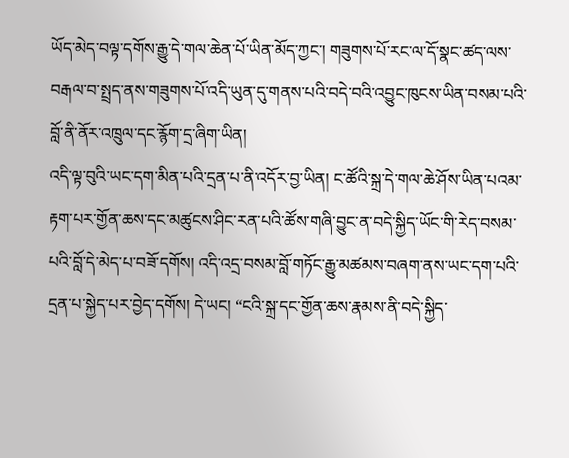ཡོད་མེད་བལྟ་དགོས་རྒྱུ་དེ་གལ་ཆེན་པོ་ཡིན་མོད་ཀྱང་། གཟུགས་པོ་རང་ལ་དོ་སྣང་ཚད་ལས་བརྒལ་བ་སྤྲད་ནས་གཟུགས་པོ་འདི་ཡུན་དུ་གནས་པའི་བདེ་བའི་འབྱུང་ཁུངས་ཡིན་བསམ་པའི་བློ་ནི་ནོར་འཁྲུལ་དང་རྙོག་དྲ་ཞིག་ཡིན།
འདི་ལྟ་བུའི་ཡང་དག་མིན་པའི་དྲན་པ་ནི་འདོར་བྱ་ཡིན། ང་ཚོའི་སྐྲ་དེ་གལ་ཆེ་ཤོས་ཡིན་པའམ་རྟག་པར་གྱོན་ཆས་དང་མཚུངས་ཤིང་རན་པའི་ཚོས་གཞི་བྱུང་ན་བདེ་སྐྱིད་ཡོང་གི་རེད་བསམ་པའི་བློ་དེ་མེད་པ་བཟོ་དགོས། འདི་འདྲ་བསམ་བློ་གཏོང་རྒྱུ་མཚམས་བཞག་ནས་ཡང་དག་པའི་དྲན་པ་སྐྱེད་པར་བྱེད་དགོས། དེ་ཡང། “ངའི་སྐྲ་དང་གྱོན་ཆས་རྣམས་ནི་བདེ་སྐྱིད་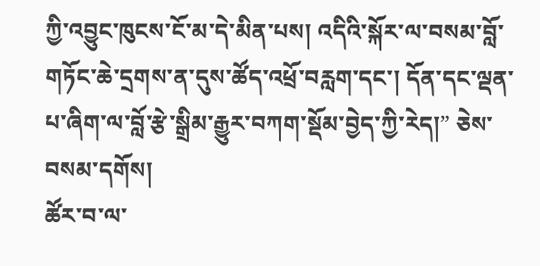ཀྱི་འབྱུང་ཁུངས་ངོ་མ་དེ་མིན་པས། འདིའི་སྐོར་ལ་བསམ་བློ་གཏོང་ཆེ་དྲགས་ན་དུས་ཚོད་འཕྲོ་བརླག་དང་། དོན་དང་ལྡན་པ་ཞིག་ལ་བློ་རྩེ་སྒྲིམ་རྒྱུར་བཀག་སྡོམ་བྱེད་ཀྱི་རེད།” ཅེས་བསམ་དགོས།
ཚོར་བ་ལ་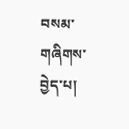བསམ་གཞིགས་བྱེད་པ།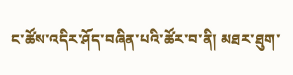ང་ཚོས་འདིར་ཤོད་བཞིན་པའི་ཚོར་བ་ནི། མཐར་ཐུག་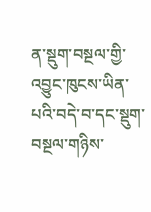ན་སྡུག་བསྔལ་གྱི་འབྱུང་ཁུངས་ཡིན་པའི་བདེ་བ་དང་སྡུག་བསྔལ་གཉིས་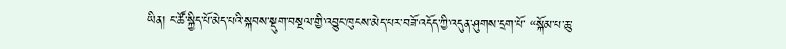ཡིན། ང་ཚོ་སྐྱིད་པོ་མེད་པའི་སྐབས་སྡུག་བསྔལ་གྱི་འབྱུང་ཁུངས་མེད་པར་བཟོ་འདོད་ཀྱི་འདུན་ཤུགས་དྲག་པོ་ “སྐོམ་པ་ཆུ་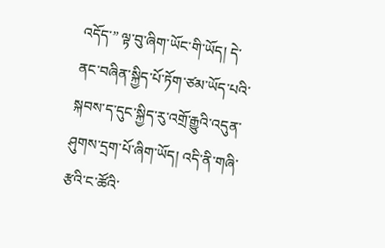འདོད་” ལྟ་བུ་ཞིག་ཡོང་གི་ཡོད། དེ་ནང་བཞིན་སྐྱིད་པོ་ཏོག་ཙམ་ཡོད་པའི་སྐབས་ད་དུང་སྐྱིད་རུ་འགྲོ་རྒྱུའི་འདུན་ཤུགས་དྲག་པོ་ཞིག་ཡོད། འདི་ནི་གཞི་རྩའི་ང་ཚོའི་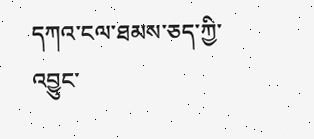དཀའ་ངལ་ཐམས་ཅད་ཀྱི་འབྱུང་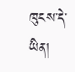ཁུངས་དེ་ཡིན།